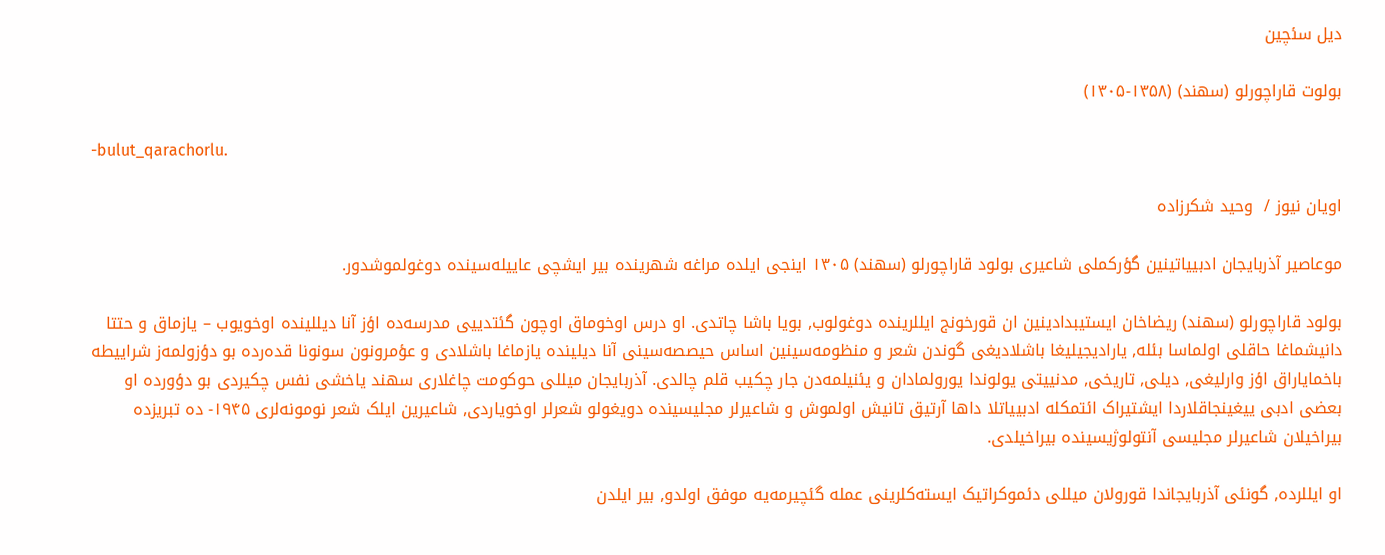دیل سئچین

بولوت قاراچورلو (سهند) (۱۳۵۸-۱۳۰۵)

-bulut_qarachorlu.

اویان نیوز /  وحید شکرزاده

موعاصیر آذربایجان ادبییاتینین گؤرکملی شاعیری بولود قاراچورلو (سهند) ۱۳۰۵ اینجی ایلده مراغه شهرینده بیر ایشچی عاییله‌سینده دوغولموشدور.

بولود قاراچورلو (سهند) ریضاخان ایستیبدادینین ان قورخونج ایللرینده دوغولوب, بویا باشا چاتدی. او درس اوخوماق اوچون گئتدییی مدرسه‌ده اؤز آنا دیللینده اوخویوب – یازماق و حتتا دانیشماغا حاقلی اولماسا بئله, یارادیجیلیغا باشلادیغی گوندن شعر و منظومه‌سینین اساس حیصصه‌سینی آنا دیلینده یازماغا باشلادی و عؤمرونون سونونا قده‌ر‌ده بو دؤزولمه‌ز شراییطه باخمایاراق اؤز وارلیغی, دیلی, تاریخی, مدنییتی یولوندا یورولمادان و یئنیلمه‌دن جار چکیب قلم چالدی. آذربایجان میللی حوکومت چاغلاری سهند یاخشی نفس چکیردی بو دؤورده او بعضی ادبی ییغینجاقلاردا ایشتیراک ائتمکله ادبییاتلا داها آرتیق تانیش اولموش و شاعیرلر مجلیسینده دویغولو شعرلر اوخویاردی, شاعیرین ایلک شعر نومونه‌لری ۱۹۴۵- ده تبریزده بیراخیلان شاعیرلر مجلیسی آنتولوژیسینده بیراخیلدی.

او ایللرده, گونئی آذربایجاندا قورولان میللی دئموکراتیک ایسته‌کلرینی عمله گئچیرمه‌یه موفق اولدو, بیر ایلدن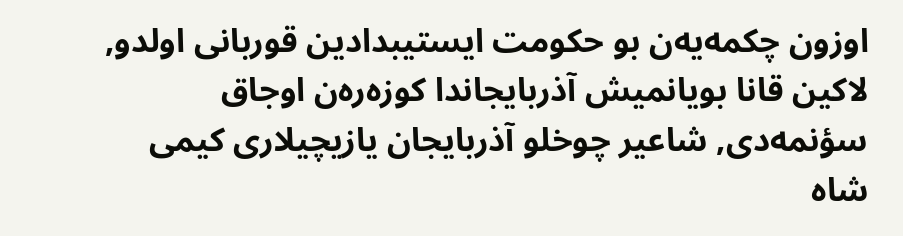اوزون چکمه‌یه‌ن بو حکومت ایستیبدادین قوربانی اولدو, لاکین قانا بویانمیش آذربایجاندا کوزه‌ره‌ن اوجاق سؤنمه‌دی, شاعیر چوخلو آذربایجان یازیچیلاری کیمی شاه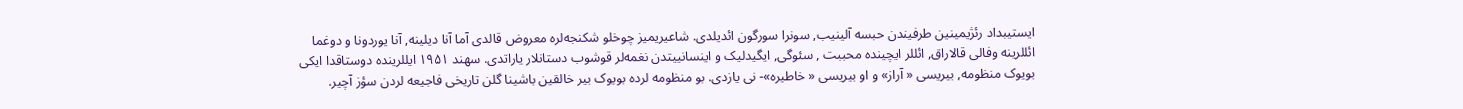ایستیبداد رئژیمینین طرفیندن حبسه آلینیب, سونرا سورگون ائدیلدی. شاعیریمیز چوخلو شکنجه‌لره معروض قالدی آما آنا دیلینه, آنا یوردونا و دوغما ائللرینه وفالی قالاراق, ائللر ایچینده محببت , سئوگی, ایگیدلیک و اینسانییتدن نغمه‌لر قوشوب دستانلار یاراتدی. سهند ۱۹۵۱ ایللرینده دوستاقدا ایکی بویوک منظومه, بیریسی « آراز» و او بیریسی « خاطیره»- نی یازدی. بو منظومه لرده بویوک بیر خالقین باشینا گلن تاریخی فاجیعه لردن سؤز آچیر.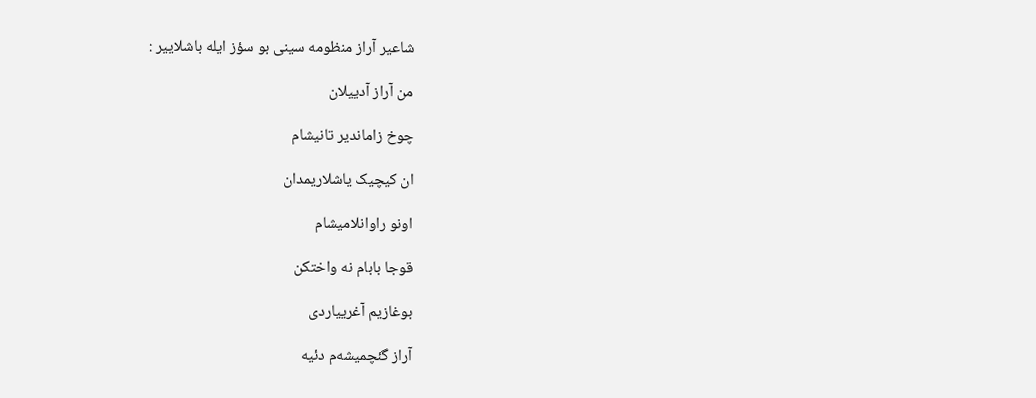شاعیر آراز منظومه سینی بو سؤز ایله باشلاییر :

من آراز آدییلان

چوخ زاماندیر تانیشام

ان کیچیک یاشلاریمدان

اونو راوانلامیشام

قوجا بابام نه واختکن

بوغازیم آغرییاردی

آراز گئچمیشه‌م دئیه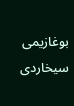بوغازیمی سیخاردی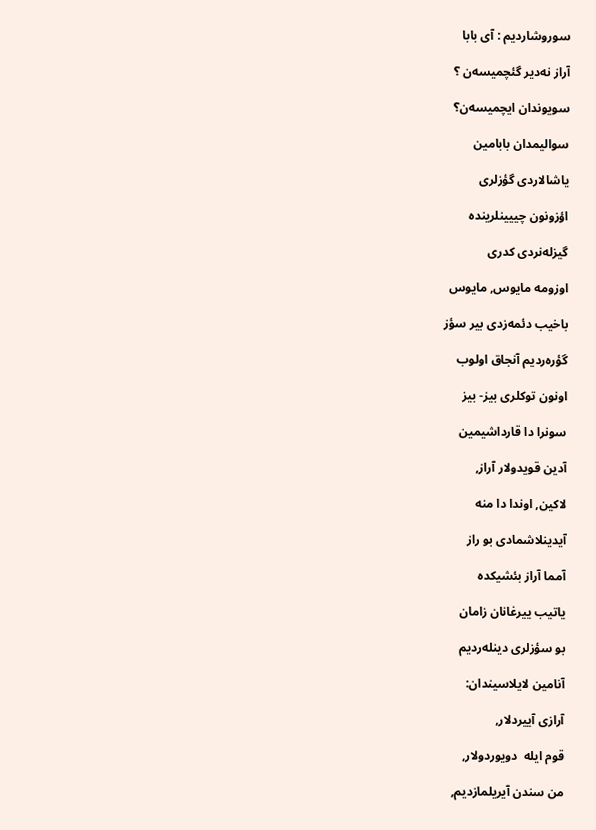سوروشاردیم : آی بابا

آراز نه‌دیر گئچمیسه‌ن ؟

سویوندان ایچمیسه‌ن؟

سوالیمدان بابامین

یاشالاردی گؤزلری

اؤزونون چییینلرینده

گیزله‌نردی کدری

اوزومه مایوس, مایوس

باخیب دئمه‌زدی بیر سؤز

گؤره‌ردیم آنجاق اولوب

اونون توکلری بیز- بیز

سونرا دا قارداشیمین

آدین قویدولار آراز,

لاکین, اوندا دا منه

آیدینلاشمادی بو راز

آمما آراز بئشیکده

یاتیب ییرغانان زامان

بو سؤزلری دینله‌ردیم

آنامین لایلاسیندان:

آرازی آییردلار,

قوم ایله  دویوردولار,

من سندن آیریلمازدیم,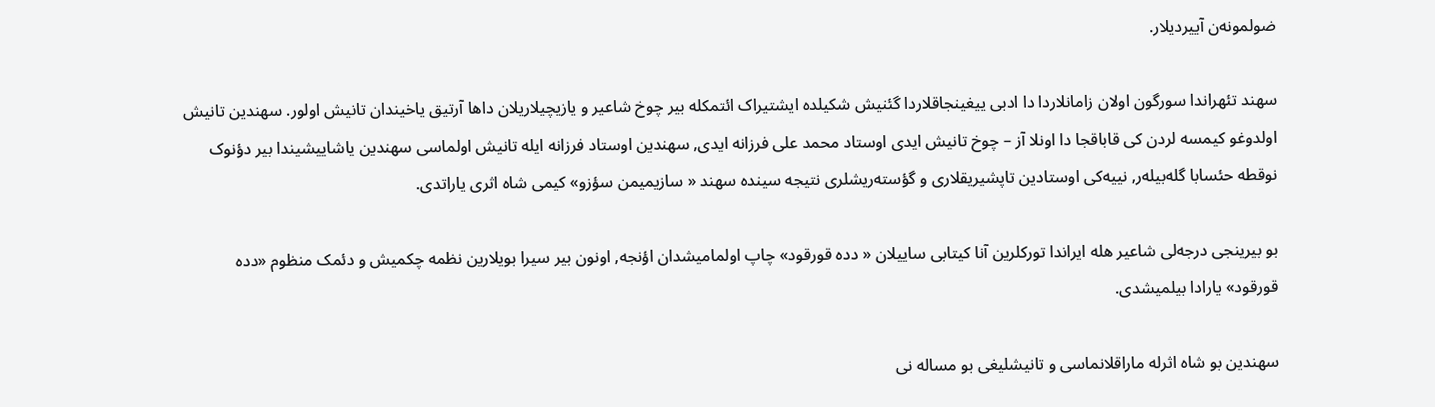ضولمونه‌ن آییردیلار.

سهند تئهراندا سورگون اولان زامانلاردا دا ادبی ییغینجاقلاردا گئنیش شکیلده ایشتیراک ائتمکله بیر چوخ شاعیر و یازیچیلاریلان داها آرتیق یاخیندان تانیش اولور. سهندین تانیش اولدوغو کیمسه لردن کی قاباقجا دا اونلا آز – چوخ تانیش ایدی اوستاد محمد علی فرزانه ایدی, سهندین اوستاد فرزانه ایله تانیش اولماسی سهندین یاشاییشیندا بیر دؤنوک نوقطه حئسابا گله‌بیله‌ر, نییه‌کی اوستادین تاپشیریقلاری و گؤسته‌ریشلری نتیجه سینده سهند « سازیمیمن سؤزو» کیمی شاه اثری یاراتدی.

بو بیرینجی درجه‌لی شاعیر هله ایراندا تورکلرین آنا کیتابی ساییلان « دده قورقود» چاپ اولمامیشدان اؤنجه, اونون بیر سیرا بویلارین نظمه چکمیش و دئمک منظوم «دده قورقود» یارادا بیلمیشدی.

سهندین بو شاه اثرله ماراقلانماسی و تانیشلیغی بو مساله نی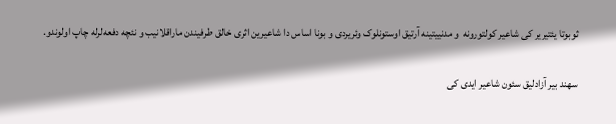ثوبوتا یئتیریر کی شاعیر کولتورونه  و مدنییتینه آرتیق اوستونلوک وئریردی و بونا اساس دا شاعیرین اثری خالق طرفیندن ماراقلانیب و نئچه دفعه‌لرله چاپ اولوندو.

سهند بیر آزادلیق سئون شاعیر ایدی کی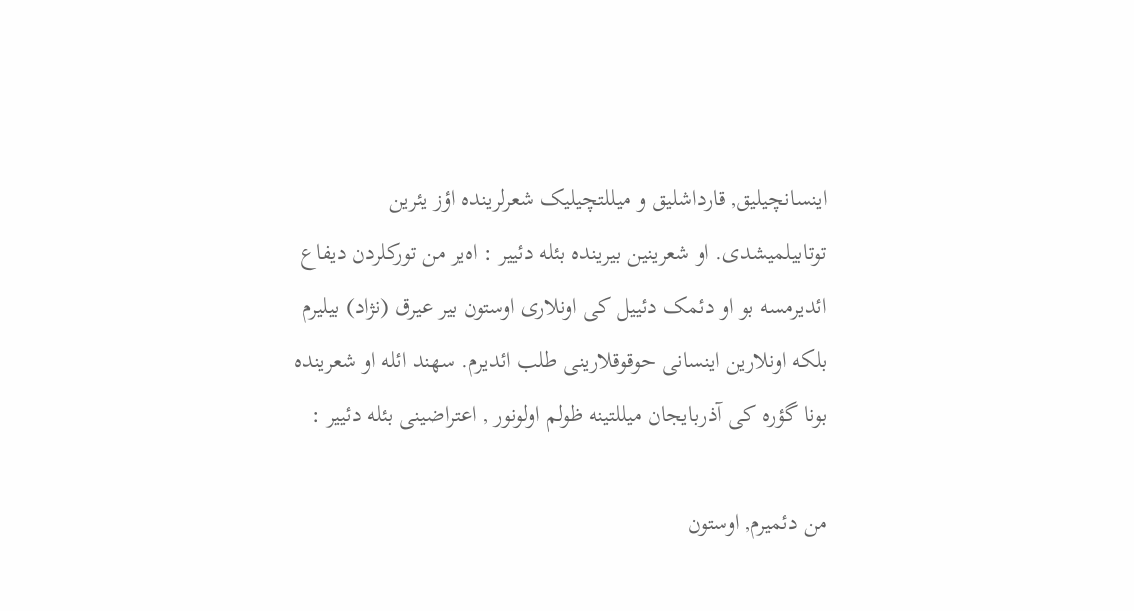اینسانچیلیق, قارداشلیق و میللتچیلیک شعرلرینده اؤز یئرین توتابیلمیشدی. او شعرینین بیرینده بئله دئییر : اه‌یر من تورکلردن دیفاع ائدیرمسه بو او دئمک دئییل کی اونلاری اوستون بیر عیرق (نژاد) بیلیرم بلکه اونلارین اینسانی حوقوقلارینی طلب ائدیرم. سهند ائله او شعرینده بونا گؤره کی آذربایجان میللتینه ظولم اولونور , اعتراضینی بئله دئییر :

من دئمیرم, اوستون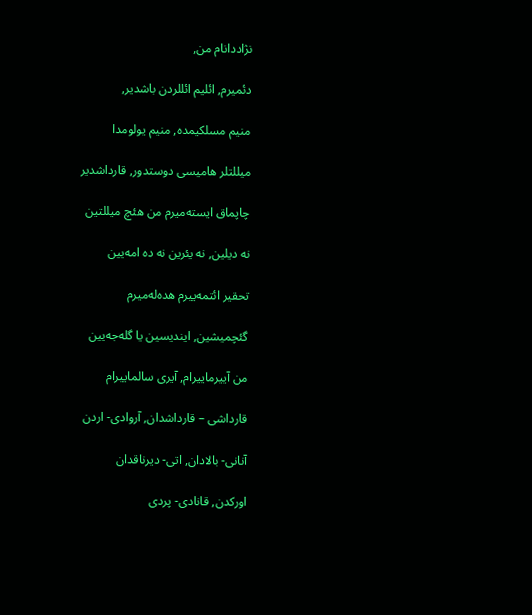نژاددانام من,

دئمیرم, ائلیم ائللردن باشدیر,

منیم مسلکیمده, منیم یولومدا

میللتلر هامیسی دوستدور, قارداشدیر

چاپماق ایسته‌میرم من هئچ میللتین

نه دیلین, نه یئرین نه ده امه‌یین

تحقیر ائتمه‌ییرم هده‌له‌میرم

گئچمیشین, ایندیسین یا گله‌جه‌یین

من آییرماییرام, آیری سالماییرام

قارداشی – قارداشدان, آروادی- اردن

آنانی- بالادان, اتی- دیرناقدان

اورکدن, قانادی- پردی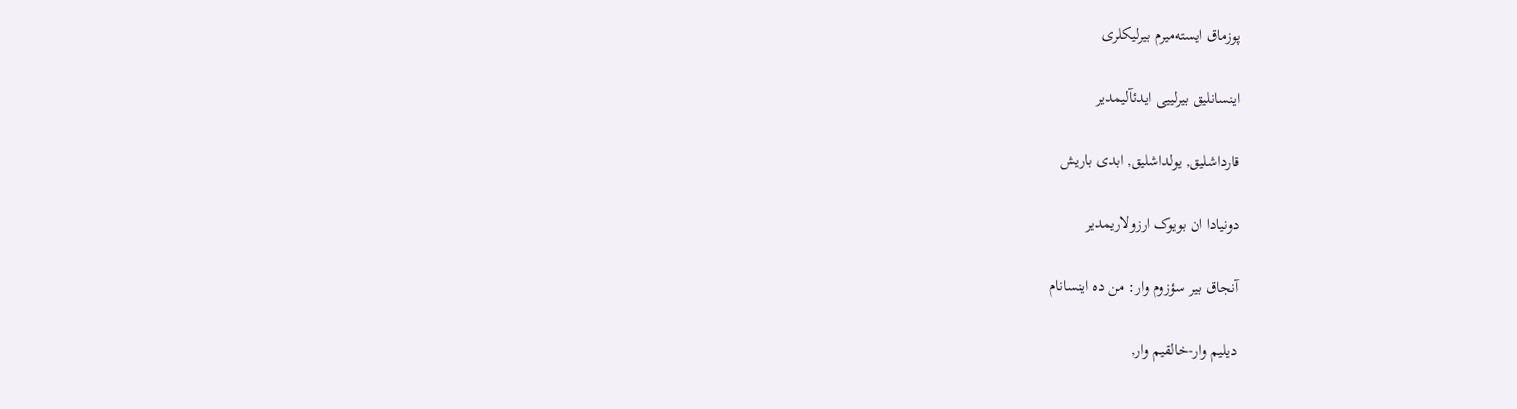پوزماق ایسته‌میرم بیرلیکلری

اینسانلیق بیرلییی ایدئآلیمدیر

قارداشلیق, یولداشلیق, ابدی باریش

دونیادا ان بویوک ارزولاریمدیر

آنجاق بیر سؤزوم وار: من ده اینسانام

دیلیم وار-خالقیم وار,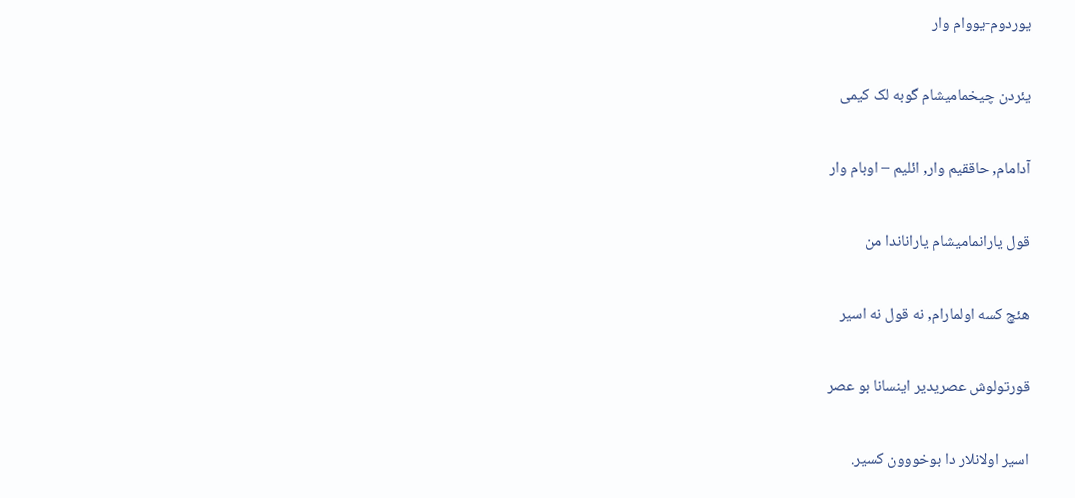یوردوم-یووام وار

یئردن چیخمامیشام گوبه لک کیمی

آدامام, حاققیم وار, ائلیم – اوبام وار

قول یارانمامیشام یاراناندا من

هئچ کسه اولمارام, نه قول نه اسیر

قورتولوش عصریدیر اینسانا بو عصر

اسیر اولانلار دا بوخووون کسیر.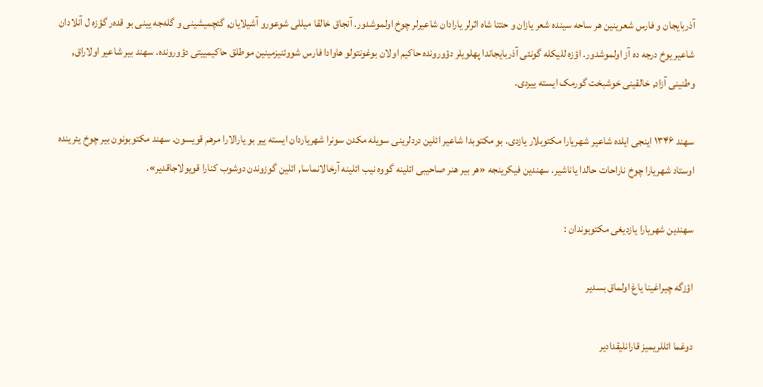آذربایجان و فارس شعرینین هر ساحه سینده شعر یازان و حتتا شاه اثرلر یارادان شاعیرلر چوخ اولموشدور. آنجاق خالقا میللی شوعورو آشیلایان, گئچمیشینی و گله‌جه یینی بو قده‌ر گؤزه ل آنلادان شاعیر یوخ درجه ده آز اولموشدور. اؤزه للیکله گونئی آذربایجاندا پهلویلر دؤورونده حاکیم اولان بوغونتولو هاوادا فارس شووئنیزمینین موطلق حاکیمییتی دؤورونده. سهند بیر شاعیر اولاراق, وطنینی آزاد, خالقینی خوشبخت گورمک ایسته ییردی.

سهند ۱۳۴۶ اینجی ایلده شاعیر شهریارا مکتوبلار یازدی. بو مکتوبدا شاعیر ائلین دردلرینی سویله مکدن سونرا شهریاردان ایسته ییر بو یارالارا مرهم قویسون. سهند مکتوبونون بیر چوخ یئرینده اوستاد شهریارا چوخ ناراحات حالدا یاناشیر. سهندین فیکرینجه «هر بیر هنر صاحیبی ائلینه گووه نیب ائلینه آرخالانماسا, ائلین گوزوندن دوشوب کنارا قویولاجاقدیر».

سهندین شهریارا یازدیغی مکتوبوندان :

اؤزگه چیراغینا یاغ اولماق بسدیر

دوغما ائللریمیز قارانلیقدادیر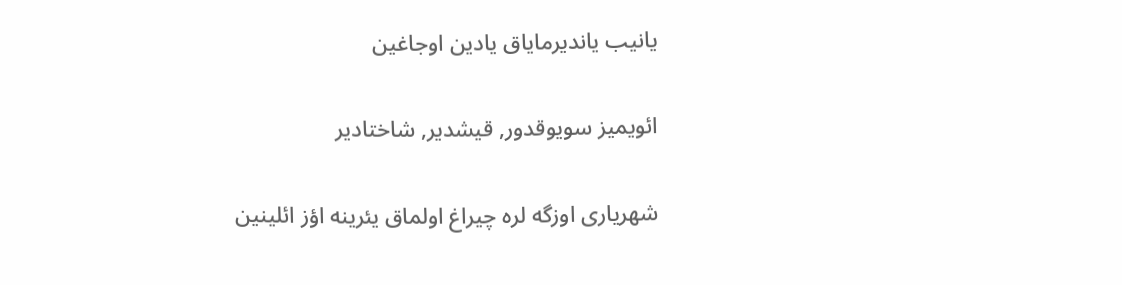یانیب یاندیرمایاق یادین اوجاغین

ائویمیز سویوقدور, قیشدیر, شاختادیر

شهریاری اوزگه لره چیراغ اولماق یئرینه اؤز ائلینین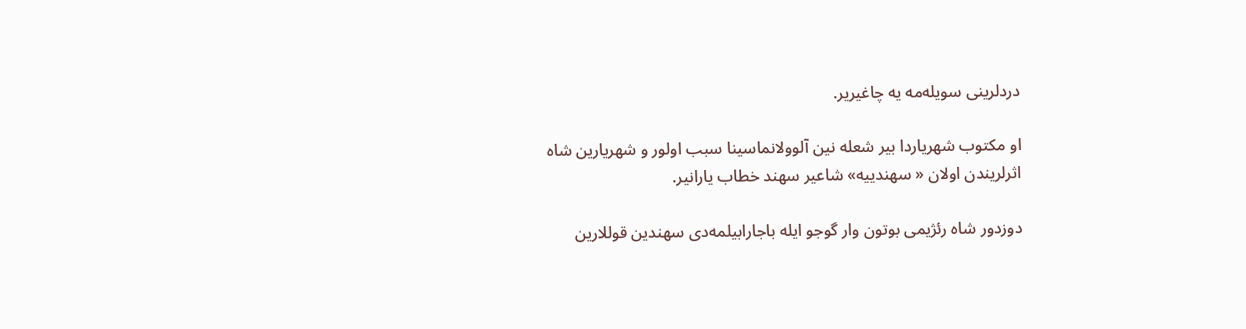دردلرینی سویله‌مه یه چاغیریر.

او مکتوب شهریاردا بیر شعله نین آلوولانماسینا سبب اولور و شهریارین شاه اثرلریندن اولان « سهندییه» شاعیر سهند خطاب یارانیر.

دوزدور شاه رئژیمی بوتون وار گوجو ایله باجارابیلمه‌دی سهندین قوللارین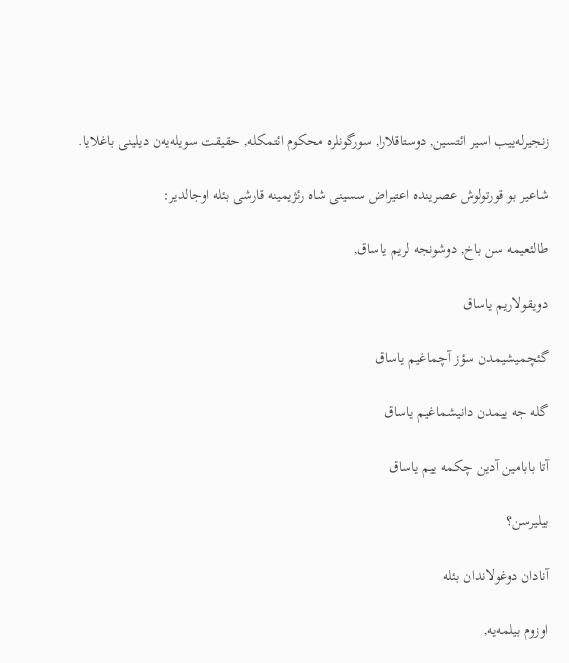زنجیرله‌ییب اسیر ائتسین, دوستاقلارا, سورگونلره محکوم ائتمکله, حقیقت سویله‌یه‌ن دیلینی باغلایا.

شاعیر بو قورتولوش عصرینده اعتیراض سسینی شاه رئژیمینه قارشی بئله اوجالدیر:

طالئعیمه سن باخ, دوشونجه لریم یاساق,

دویقولاریم یاساق

گئچمیشیمدن سؤز آچماغیم یاساق

گله جه ییمدن دانیشماغیم یاساق

آتا بابامین آدین چکمه ییم یاساق

بیلیرسن؟

آنادان دوغولاندان بئله

اوزوم بیلمه‌یه,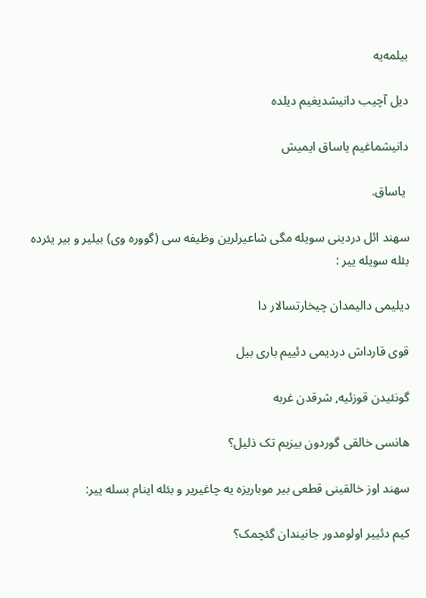بیلمه‌یه

دیل آچیب دانیشدیغیم دیلده

دانیشماغیم یاساق ایمیش

 یاساق.

سهند ائل دردینی سویله مگی شاعیرلرین وظیفه سی (گووره وی) بیلیر و بیر یئرده بئله سویله ییر :

دیلیمی دالیمدان چیخارتسالار دا

قوی قارداش دردیمی دئییم باری بیل

گونئیدن قوزئیه, شرقدن غربه

هانسی خالقی گوردون بیزیم تک ذلیل؟

سهند اوز خالقینی قطعی بیر موباریزه یه چاغیریر و بئله اینام بسله ییر:

کیم دئییر اولومدور جانیندان گئچمک؟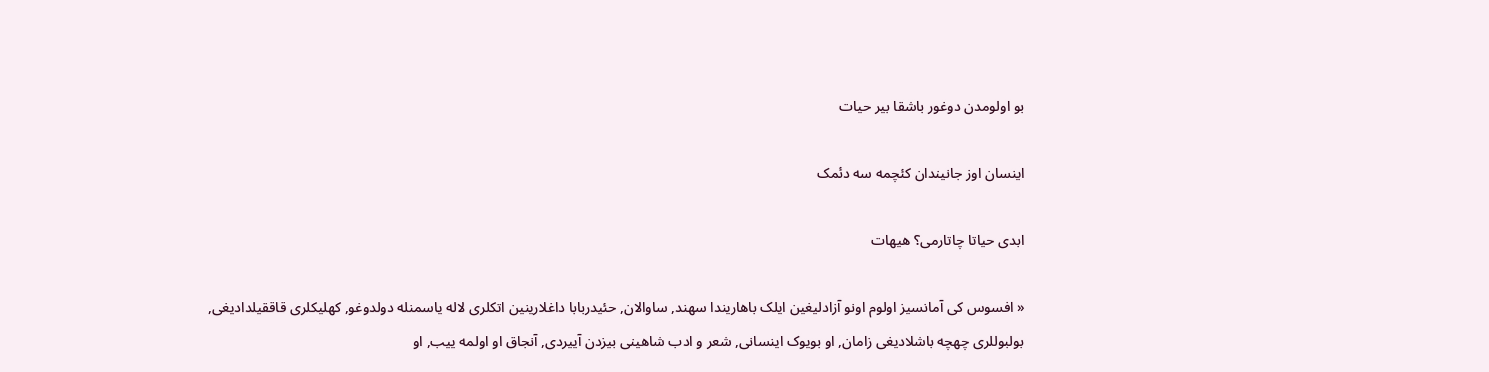بو اولومدن دوغور باشقا بیر حیات

اینسان اوز جانیندان کئچمه سه دئمک

ابدی حیاتا چاتارمی؟ هیهات

« افسوس کی آمانسیز اولوم اونو آزادلیغین ایلک باهاریندا سهند, ساوالان, حئیدربابا داغلارینین اتکلری لاله یاسمنله دولدوغو, کهلیکلری قاققیلدادیغی, بولبوللری چهچه باشلادیغی زامان, او بویوک اینسانی, شعر و ادب شاهینی بیزدن آییردی, آنجاق او اولمه ییب, او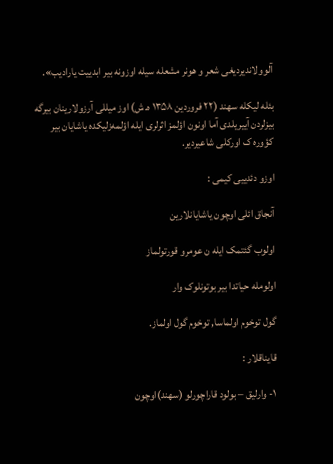آلوولاندیردیغی شعر و هونر مشعله سیله اوزونه بیر ابدییت یارادیب».

بئله لیکله سهند (۲۲ فروردین ۱۳۵۸ ه.ش) اوز میللی آرزولارینان بیرگه بیزلردن آییریلدی آما اونون اؤلمز اثرلری ایله اؤلمه‌زلیکده یاشایان بیر کؤوره ک اورکلی شاعیردیر.

اوزو دئدییی کیمی :

آنجاق ائلی اوچون یاشایانلارین

اولوب گئتمک ایله ن عومرو قورتولماز

اولومله حیاتدا بیر بوتونلوک وار

گول توخوم اولماسا, توخوم گول اولماز.

قایناقلار :

۱- وارلیق – بولود قاراچورلو (سهند)اوچون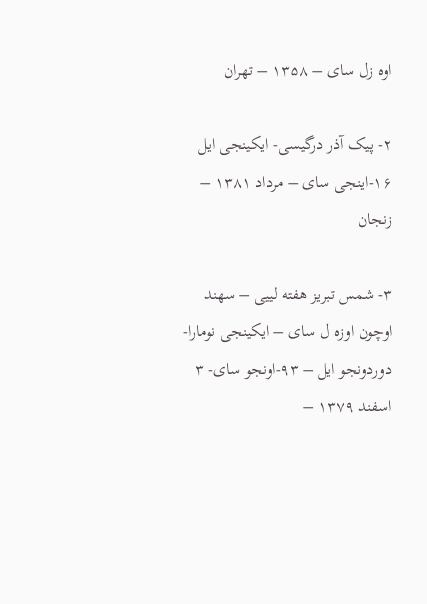اوه زل سای – ۱۳۵۸ – تهران

۲- پیک آذر درگیسی- ایکینجی ایل ۱۶-اینجی سای – مرداد ۱۳۸۱ – زنجان

۳- شمس تبریز هفته لییی – سهند اوچون اوزه ل سای – ایکینجی نومارا- دوردونجو ایل – ۹۳-اونجو سای- ۳ اسفند ۱۳۷۹ –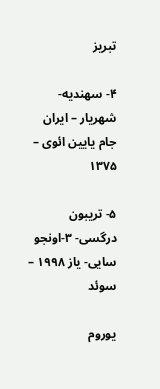تبریز

۴- سهندیه-شهریار – ایران جام یایین ائوی – ۱۳۷۵

۵- تریبون درگسی- ۳-اونجو سایی- یاز ۱۹۹۸ – سوئد

یوروم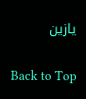یازین

Back to Top